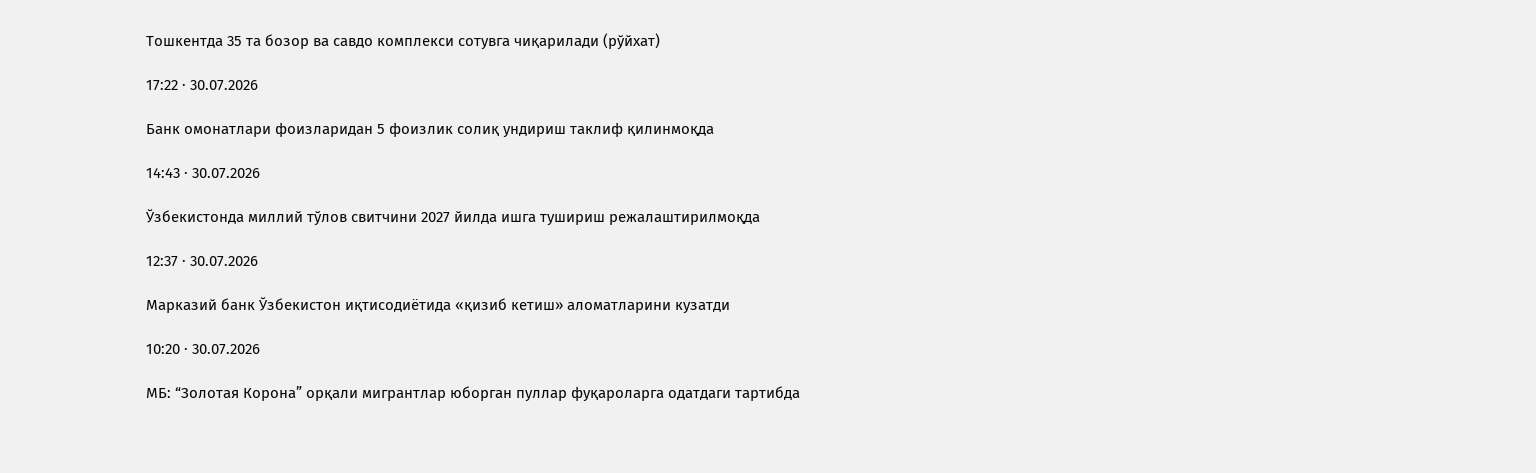Тошкентда 35 та бозор ва савдо комплекси сотувга чиқарилади (рўйхат)

17:22 · 30.07.2026

Банк омонатлари фоизларидан 5 фоизлик солиқ ундириш таклиф қилинмоқда

14:43 · 30.07.2026

Ўзбекистонда миллий тўлов свитчини 2027 йилда ишга тушириш режалаштирилмоқда

12:37 · 30.07.2026

Марказий банк Ўзбекистон иқтисодиётида «қизиб кетиш» аломатларини кузатди

10:20 · 30.07.2026

МБ: “Золотая Корона” орқали мигрантлар юборган пуллар фуқароларга одатдаги тартибда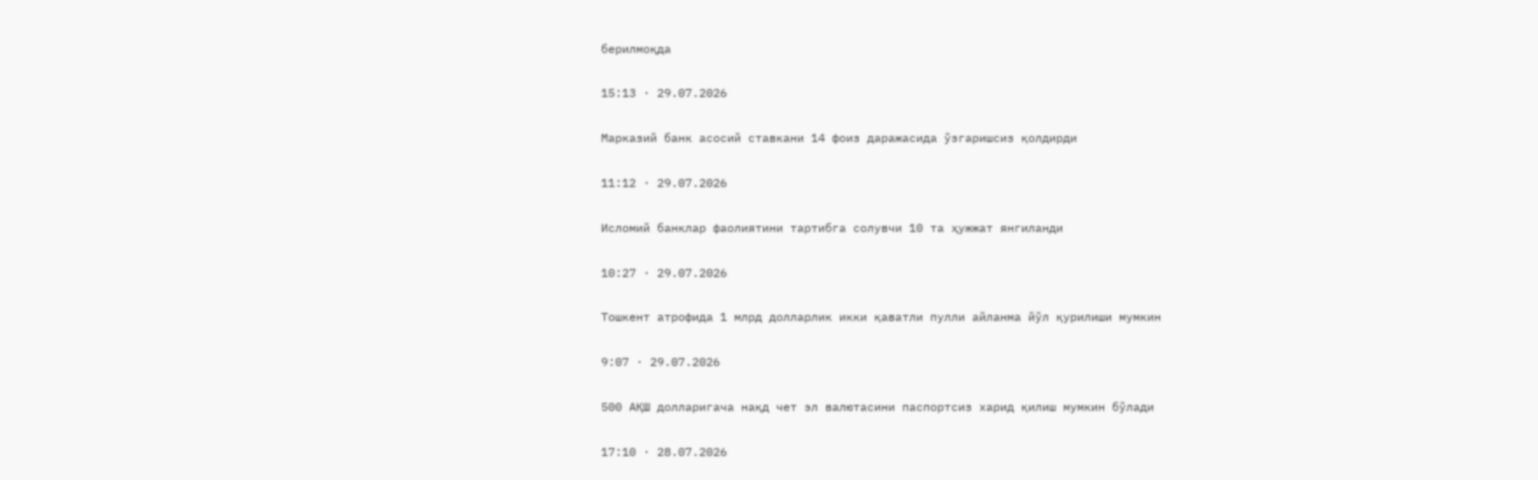берилмоқда

15:13 · 29.07.2026

Марказий банк асосий ставкани 14 фоиз даражасида ўзгаришсиз қолдирди

11:12 · 29.07.2026

Исломий банклар фаолиятини тартибга солувчи 10 та ҳужжат янгиланди

10:27 · 29.07.2026

Тошкент атрофида 1 млрд долларлик икки қаватли пулли айланма йўл қурилиши мумкин

9:07 · 29.07.2026

500 АҚШ долларигача нақд чет эл валютасини паспортсиз харид қилиш мумкин бўлади

17:10 · 28.07.2026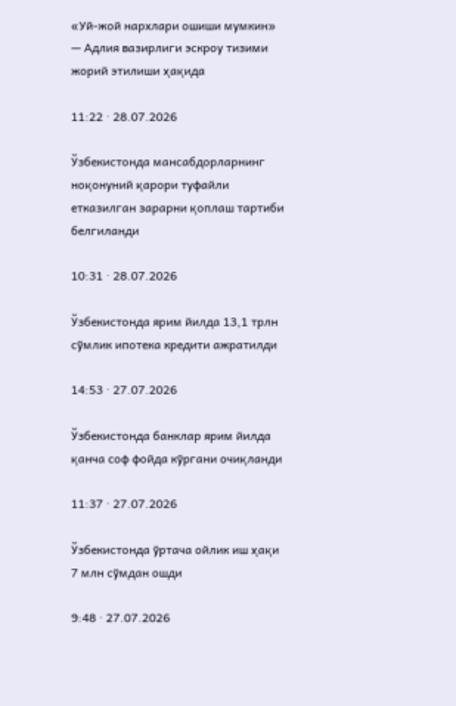«Уй-жой нархлари ошиши мумкин» — Адлия вазирлиги эскроу тизими жорий этилиши ҳақида

11:22 · 28.07.2026

Ўзбекистонда мансабдорларнинг ноқонуний қарори туфайли етказилган зарарни қоплаш тартиби белгиланди

10:31 · 28.07.2026

Ўзбекистонда ярим йилда 13,1 трлн сўмлик ипотека кредити ажратилди

14:53 · 27.07.2026

Ўзбекистонда банклар ярим йилда қанча соф фойда кўргани очиқланди

11:37 · 27.07.2026

Ўзбекистонда ўртача ойлик иш ҳақи 7 млн сўмдан ошди

9:48 · 27.07.2026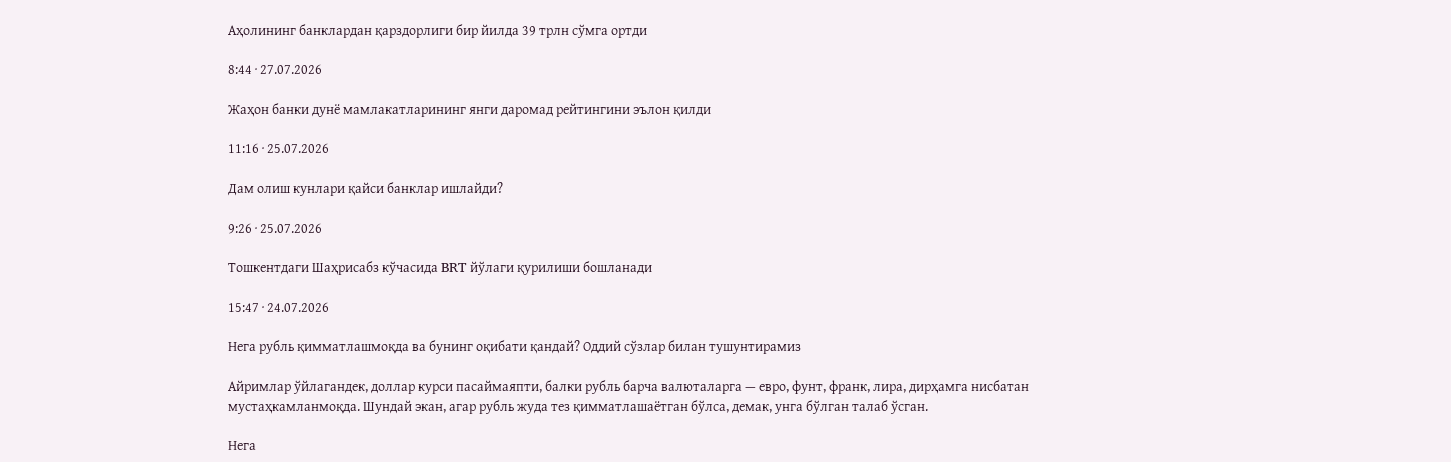Аҳолининг банклардан қарздорлиги бир йилда 39 трлн сўмга ортди

8:44 · 27.07.2026

Жаҳон банки дунё мамлакатларининг янги даромад рейтингини эълон қилди

11:16 · 25.07.2026

Дам олиш кунлари қайси банклар ишлайди?

9:26 · 25.07.2026

Тошкентдаги Шаҳрисабз кўчасида BRT йўлаги қурилиши бошланади

15:47 · 24.07.2026

Нега рубль қимматлашмоқда ва бунинг оқибати қандай? Оддий сўзлар билан тушунтирамиз

Айримлар ўйлагандек, доллар курси пасаймаяпти, балки рубль барча валюталарга — евро, фунт, франк, лира, дирҳамга нисбатан мустаҳкамланмоқда. Шундай экан, агар рубль жуда тез қимматлашаётган бўлса, демак, унга бўлган талаб ўсган.

Нега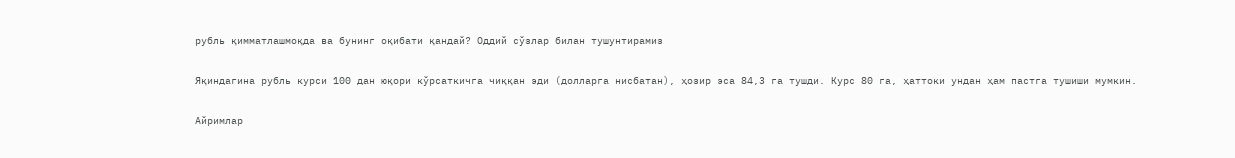рубль қимматлашмоқда ва бунинг оқибати қандай? Оддий сўзлар билан тушунтирамиз

Яқиндагина рубль курси 100 дан юқори кўрсаткичга чиққан эди (долларга нисбатан), ҳозир эса 84,3 га тушди. Курс 80 га, ҳаттоки ундан ҳам пастга тушиши мумкин.

Айримлар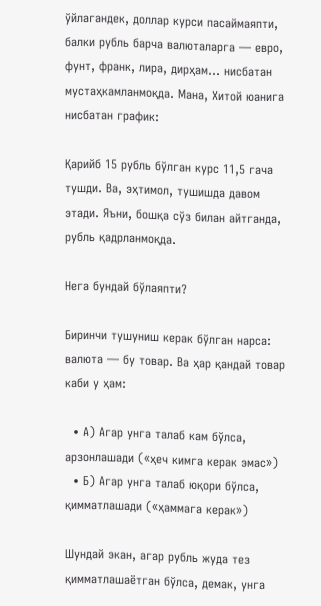ўйлагандек, доллар курси пасаймаяпти, балки рубль барча валюталарга — евро, фунт, франк, лира, дирҳам… нисбатан мустаҳкамланмоқда. Мана, Хитой юанига нисбатан график:

Қарийб 15 рубль бўлган курс 11,5 гача тушди. Ва, эҳтимол, тушишда давом этади. Яъни, бошқа сўз билан айтганда, рубль қадрланмоқда.

Нега бундай бўлаяпти?

Биринчи тушуниш керак бўлган нарса: валюта — бу товар. Ва ҳар қандай товар каби у ҳам:

  • А) Агар унга талаб кам бўлса, арзонлашади («ҳеч кимга керак эмас»)
  • Б) Агар унга талаб юқори бўлса, қимматлашади («ҳаммага керак»)

Шундай экан, агар рубль жуда тез қимматлашаётган бўлса, демак, унга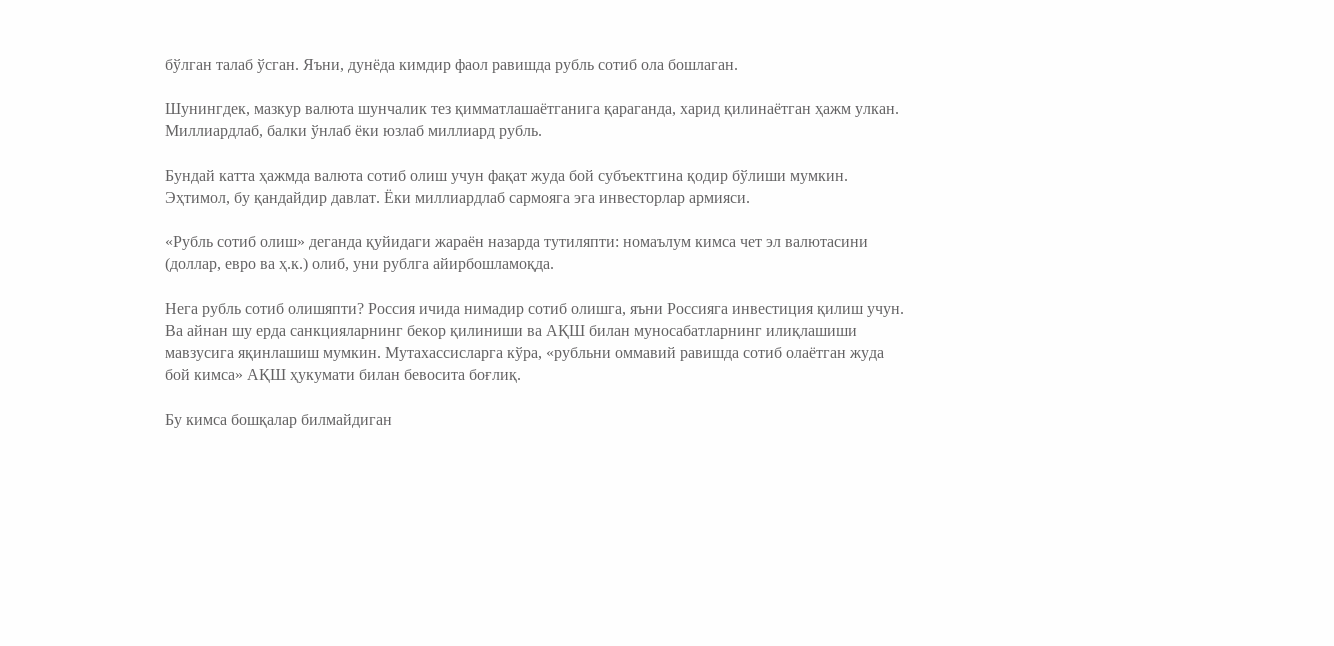бўлган талаб ўсган. Яъни, дунёда кимдир фаол равишда рубль сотиб ола бошлаган.

Шунингдек, мазкур валюта шунчалик тез қимматлашаётганига қараганда, харид қилинаётган ҳажм улкан. Миллиардлаб, балки ўнлаб ёки юзлаб миллиард рубль.

Бундай катта ҳажмда валюта сотиб олиш учун фақат жуда бой субъектгина қодир бўлиши мумкин. Эҳтимол, бу қандайдир давлат. Ёки миллиардлаб сармояга эга инвесторлар армияси.

«Рубль сотиб олиш» деганда қуйидаги жараён назарда тутиляпти: номаълум кимса чет эл валютасини (доллар, евро ва ҳ.к.) олиб, уни рублга айирбошламоқда.

Нега рубль сотиб олишяпти? Россия ичида нимадир сотиб олишга, яъни Россияга инвестиция қилиш учун. Ва айнан шу ерда санкцияларнинг бекор қилиниши ва АҚШ билан муносабатларнинг илиқлашиши мавзусига яқинлашиш мумкин. Мутахассисларга кўра, «рубльни оммавий равишда сотиб олаётган жуда бой кимса» АҚШ ҳукумати билан бевосита боғлиқ.

Бу кимса бошқалар билмайдиган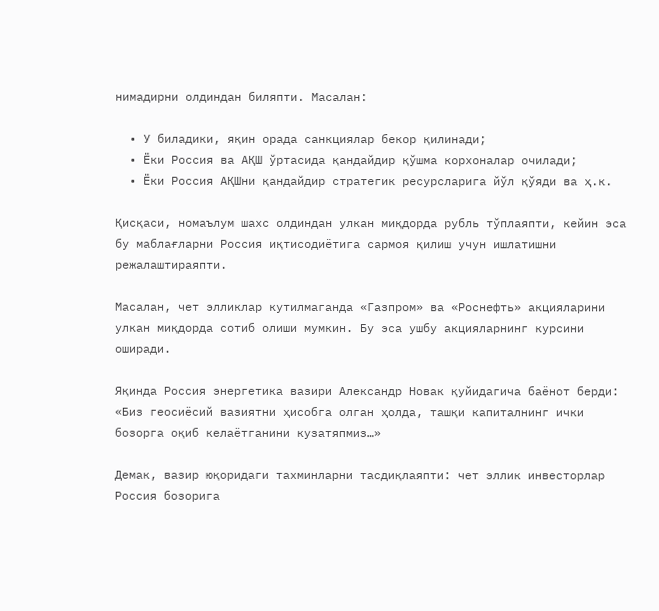нимадирни олдиндан биляпти. Масалан:

  • У биладики, яқин орада санкциялар бекор қилинади;
  • Ёки Россия ва АҚШ ўртасида қандайдир қўшма корхоналар очилади;
  • Ёки Россия АҚШни қандайдир стратегик ресурсларига йўл қўяди ва ҳ.к.

Қисқаси, номаълум шахс олдиндан улкан миқдорда рубль тўплаяпти, кейин эса бу маблағларни Россия иқтисодиётига сармоя қилиш учун ишлатишни режалаштираяпти.

Масалан, чет элликлар кутилмаганда «Газпром» ва «Роснефть» акцияларини улкан миқдорда сотиб олиши мумкин. Бу эса ушбу акцияларнинг курсини оширади.

Яқинда Россия энергетика вазири Александр Новак қуйидагича баёнот берди: «Биз геосиёсий вазиятни ҳисобга олган ҳолда, ташқи капиталнинг ички бозорга оқиб келаётганини кузатяпмиз…»

Демак, вазир юқоридаги тахминларни тасдиқлаяпти: чет эллик инвесторлар Россия бозорига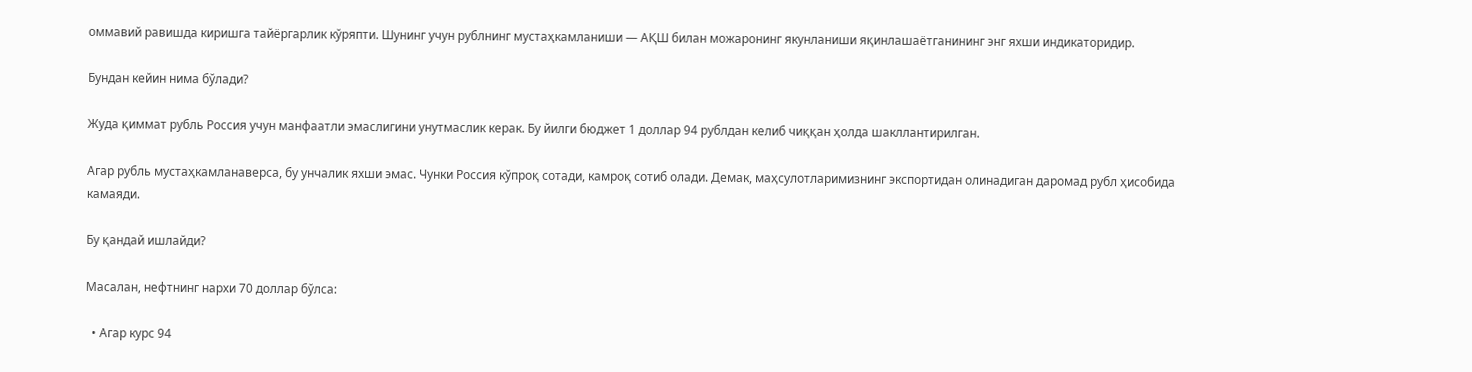оммавий равишда киришга тайёргарлик кўряпти. Шунинг учун рублнинг мустаҳкамланиши — АҚШ билан можаронинг якунланиши яқинлашаётганининг энг яхши индикаторидир.

Бундан кейин нима бўлади?

Жуда қиммат рубль Россия учун манфаатли эмаслигини унутмаслик керак. Бу йилги бюджет 1 доллар 94 рублдан келиб чиққан ҳолда шакллантирилган.

Агар рубль мустаҳкамланаверса, бу унчалик яхши эмас. Чунки Россия кўпроқ сотади, камроқ сотиб олади. Демак, маҳсулотларимизнинг экспортидан олинадиган даромад рубл ҳисобида камаяди.

Бу қандай ишлайди?

Масалан, нефтнинг нархи 70 доллар бўлса:

  • Агар курс 94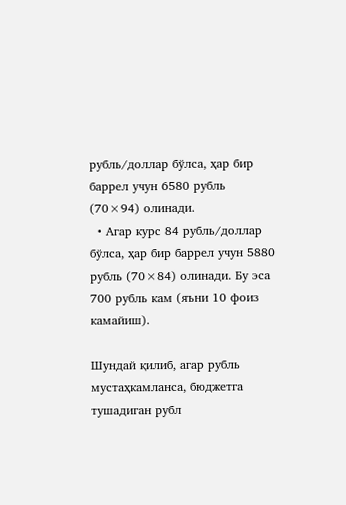рубль/доллар бўлса, ҳар бир баррел учун 6580 рубль (70×94) олинади.
  • Агар курс 84 рубль/доллар бўлса, ҳар бир баррел учун 5880 рубль (70×84) олинади. Бу эса 700 рубль кам (яъни 10 фоиз камайиш).

Шундай қилиб, агар рубль мустаҳкамланса, бюджетга тушадиган рубл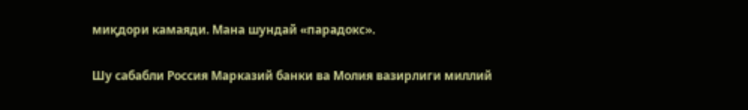миқдори камаяди. Мана шундай «парадокс».

Шу сабабли Россия Марказий банки ва Молия вазирлиги миллий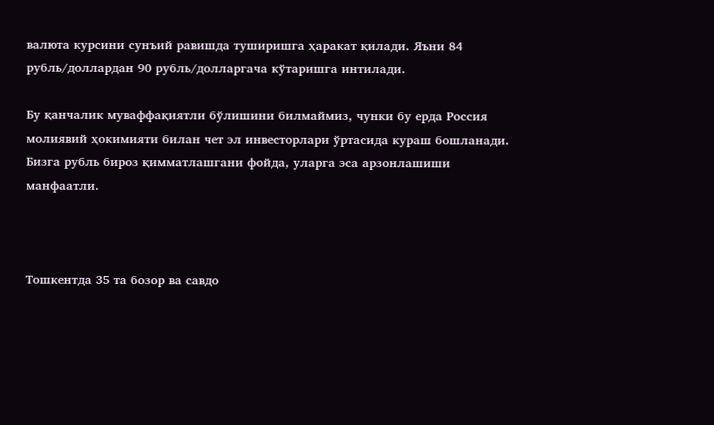валюта курсини сунъий равишда туширишга ҳаракат қилади. Яъни 84 рубль/доллардан 90 рубль/долларгача кўтаришга интилади.

Бу қанчалик муваффақиятли бўлишини билмаймиз, чунки бу ерда Россия молиявий ҳокимияти билан чет эл инвесторлари ўртасида кураш бошланади. Бизга рубль бироз қимматлашгани фойда, уларга эса арзонлашиши манфаатли.



Тошкентда 35 та бозор ва савдо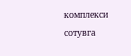комплекси сотувга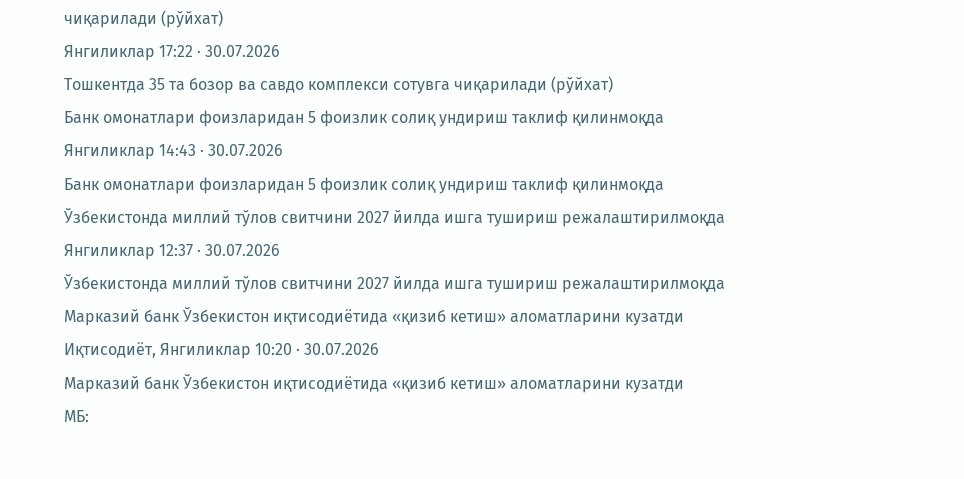чиқарилади (рўйхат)
Янгиликлар 17:22 · 30.07.2026
Тошкентда 35 та бозор ва савдо комплекси сотувга чиқарилади (рўйхат)
Банк омонатлари фоизларидан 5 фоизлик солиқ ундириш таклиф қилинмоқда
Янгиликлар 14:43 · 30.07.2026
Банк омонатлари фоизларидан 5 фоизлик солиқ ундириш таклиф қилинмоқда
Ўзбекистонда миллий тўлов свитчини 2027 йилда ишга тушириш режалаштирилмоқда
Янгиликлар 12:37 · 30.07.2026
Ўзбекистонда миллий тўлов свитчини 2027 йилда ишга тушириш режалаштирилмоқда
Марказий банк Ўзбекистон иқтисодиётида «қизиб кетиш» аломатларини кузатди
Иқтисодиёт, Янгиликлар 10:20 · 30.07.2026
Марказий банк Ўзбекистон иқтисодиётида «қизиб кетиш» аломатларини кузатди
МБ: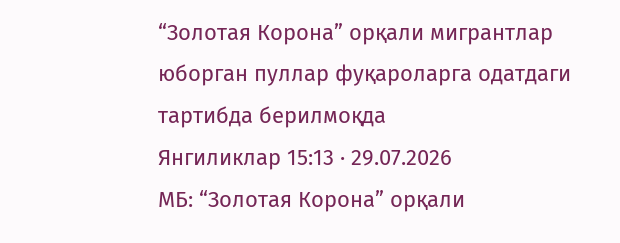“Золотая Корона” орқали мигрантлар юборган пуллар фуқароларга одатдаги тартибда берилмоқда
Янгиликлар 15:13 · 29.07.2026
МБ: “Золотая Корона” орқали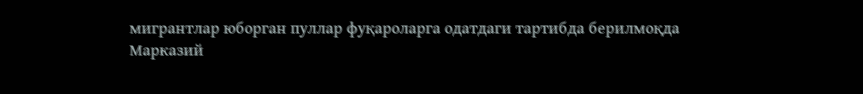мигрантлар юборган пуллар фуқароларга одатдаги тартибда берилмоқда
Марказий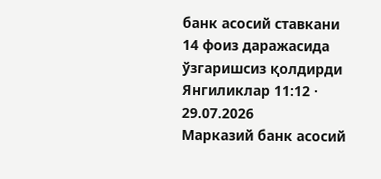банк асосий ставкани 14 фоиз даражасида ўзгаришсиз қолдирди
Янгиликлар 11:12 · 29.07.2026
Марказий банк асосий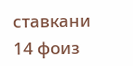ставкани 14 фоиз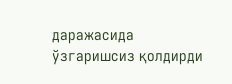даражасида ўзгаришсиз қолдирди